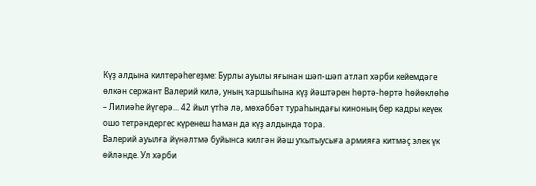Күҙ алдына килтерәһегеҙме: Бурлы ауылы яғынан шәп-шәп атлап хәрби кейемдәге өлкән сержант Валерий килә, уның ҡаршыһына күҙ йәштәрен һөртә-һөртә һөйөклөһө – Лилиәһе йүгерә... 42 йыл үтһә лә, мөхәббәт тураһындағы киноның бер кадры кеүек ошо тетрәндергес күренеш һаман да күҙ алдында тора.
Валерий ауылға йүнәлтмә буйынса килгән йәш уҡытыусыға армияға китмәҫ элек үк өйләнде. Ул хәрби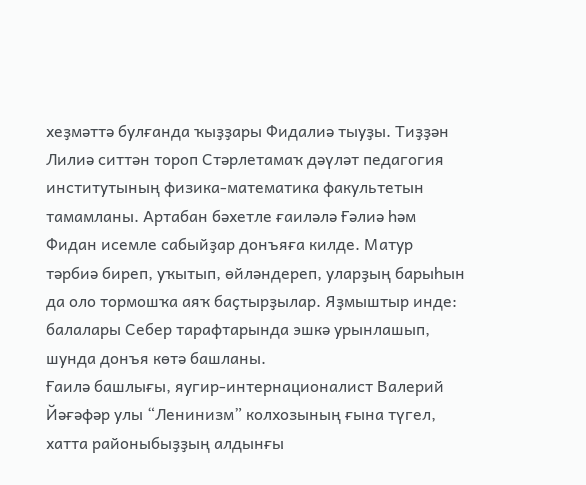хеҙмәттә булғанда ҡыҙҙары Фидалиә тыуҙы. Тиҙҙән Лилиә ситтән тороп Стәрлетамаҡ дәүләт педагогия институтының физика-математика факультетын тамамланы. Артабан бәхетле ғаиләлә Ғәлиә һәм Фидан исемле сабыйҙар донъяға килде. Матур тәрбиә биреп, уҡытып, өйләндереп, уларҙың барыһын да оло тормошҡа аяҡ баҫтырҙылар. Яҙмыштыр инде: балалары Себер тарафтарында эшкә урынлашып, шунда донъя көтә башланы.
Ғаилә башлығы, яугир-интернационалист Валерий Йәғәфәр улы “Ленинизм” колхозының ғына түгел, хатта районыбыҙҙың алдынғы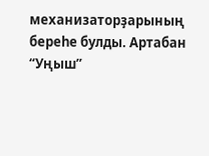механизаторҙарының береһе булды. Артабан “Уңыш”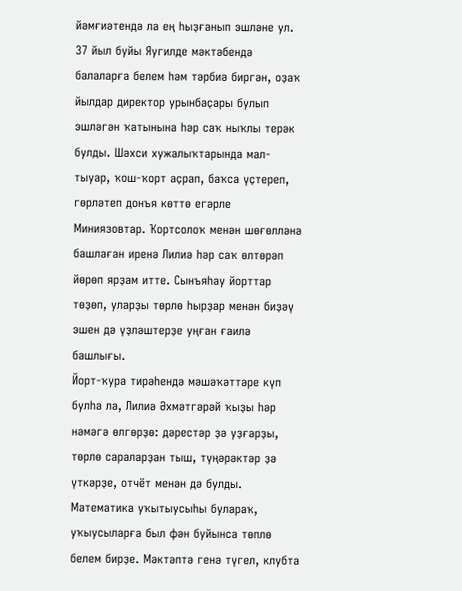йәмғиәтендә ла ең һыҙғанып эшләне ул. 37 йыл буйы Яугилде мәктәбендә балаларға белем һәм тәрбиә биргән, оҙаҡ йылдар директор урынбаҫары булып эшләгән ҡатынына һәр саҡ ныҡлы терәк булды. Шәхси хужалыҡтарында мал-тыуар, ҡош-ҡорт аҫрап, баҡса үҫтереп, гөрләтеп донъя көттө егәрле Миниязовтар. Ҡортсолоҡ менән шөғөлләнә башлаған иренә Лилиә һәр саҡ өлтөрәп йөрөп ярҙам итте. Сынъяһау йорттар төҙөп, уларҙы төрлө һырҙар менән биҙәү эшен дә үҙләштерҙе уңған ғаилә башлығы.
Йорт-ҡура тирәһендә мәшәҡәттәре күп булһа ла, Лилиә Әхмәтгәрәй ҡыҙы һәр нәмәгә өлгөрҙө: дәрестәр ҙә уҙғарҙы, төрлө сараларҙан тыш, түңәрәктәр ҙә үткәрҙе, отчёт менән дә булды. Математика уҡытыусыһы булараҡ, уҡыусыларға был фән буйынса төплө белем бирҙе. Мәктәптә генә түгел, клубта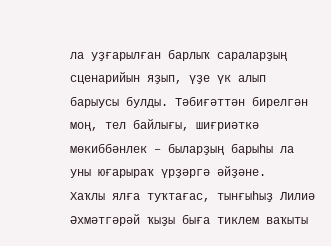ла уҙғарылған барлыҡ сараларҙың сценарийын яҙып, үҙе үк алып барыусы булды. Тәбиғәттән бирелгән моң, тел байлығы, шиғриәткә мөкиббәнлек – быларҙың барыһы ла уны юғарыраҡ үрҙәргә әйҙәне.
Хаҡлы ялға туҡтағас, тынғыһыҙ Лилиә Әхмәтгәрәй ҡыҙы быға тиклем ваҡыты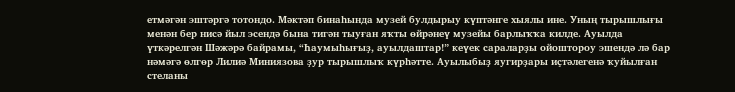етмәгән эштәргә тотондо. Мәктәп бинаһында музей булдырыу күптәнге хыялы ине. Уның тырышлығы менән бер нисә йыл эсендә бына тигән тыуған яҡты өйрәнеү музейы барлыҡҡа килде. Ауылда үткәрелгән Шәжәрә байрамы, “Һаумыһығыҙ, ауылдаштар!” кеүек сараларҙы ойоштороу эшендә лә бар нәмәгә өлгөр Лилиә Миниязова ҙур тырышлыҡ күрһәтте. Ауылыбыҙ яугирҙары иҫтәлегенә ҡуйылған стеланы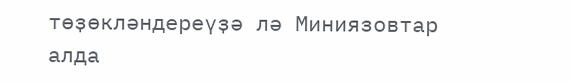төҙөкләндереүҙә лә Миниязовтар алда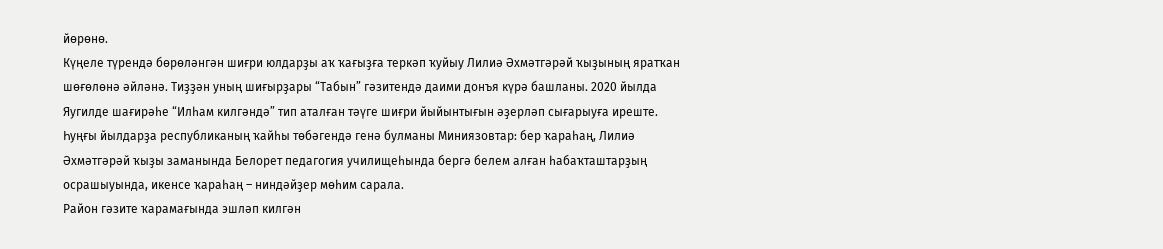йөрөнө.
Күңеле түрендә бөрөләнгән шиғри юлдарҙы аҡ ҡағыҙға теркәп ҡуйыу Лилиә Әхмәтгәрәй ҡыҙының яратҡан шөғөлөнә әйләнә. Тиҙҙән уның шиғырҙары “Табын” гәзитендә даими донъя күрә башланы. 2020 йылда Яугилде шағирәһе “Илһам килгәндә” тип аталған тәүге шиғри йыйынтығын әҙерләп сығарыуға иреште.
Һуңғы йылдарҙа республиканың ҡайһы төбәгендә генә булманы Миниязовтар: бер ҡараһаң, Лилиә Әхмәтгәрәй ҡыҙы заманында Белорет педагогия училищеһында бергә белем алған һабаҡташтарҙың осрашыуында, икенсе ҡараһаң – ниндәйҙер мөһим сарала.
Район гәзите ҡарамағында эшләп килгән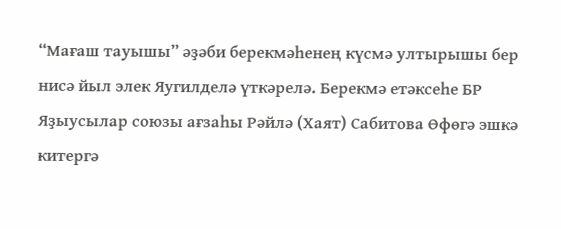“Мағаш тауышы” әҙәби берекмәһенең күсмә ултырышы бер нисә йыл элек Яугилделә үткәрелә. Берекмә етәксеһе БР Яҙыусылар союзы ағзаһы Рәйлә (Хаят) Сабитова Өфөгә эшкә китергә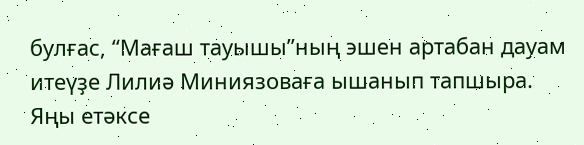булғас, “Мағаш тауышы”ның эшен артабан дауам итеүҙе Лилиә Миниязоваға ышанып тапшыра. Яңы етәксе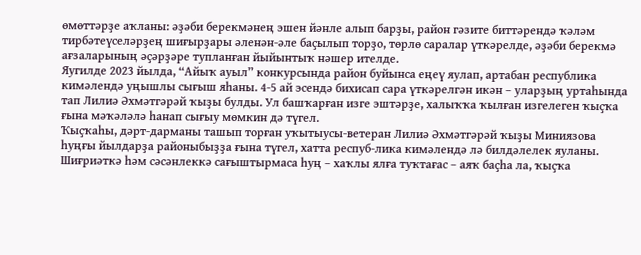өмөттәрҙе аҡланы: әҙәби берекмәнең эшен йәнле алып барҙы, район гәзите биттәрендә ҡәләм тирбәтеүселәрҙең шиғырҙары әленән-әле баҫылып торҙо, төрлө саралар үткәрелде, әҙәби берекмә ағзаларының әҫәрҙәре тупланған йыйынтыҡ нәшер ителде.
Яугилде 2023 йылда, “Айыҡ ауыл” конкурсында район буйынса еңеү яулап, артабан республика кимәлендә уңышлы сығыш яһаны. 4-5 ай эсендә бихисап сара үткәрелгән икән – уларҙың уртаһында тап Лилиә Әхмәтгәрәй ҡыҙы булды. Ул башҡарған изге эштәрҙе, халыҡҡа ҡылған изгелеген ҡыҫҡа ғына мәҡәләлә һанап сығыу мөмкин дә түгел.
Ҡыҫҡаһы, дәрт-дарманы ташып торған уҡытыусы-ветеран Лилиә Әхмәтгәрәй ҡыҙы Миниязова һуңғы йылдарҙа районыбыҙҙа ғына түгел, хатта респуб-лика кимәлендә лә билдәлелек яуланы. Шиғриәткә һәм сәсәнлеккә сағыштырмаса һуң – хаҡлы ялға туҡтағас – аяҡ баҫһа ла, ҡыҫҡа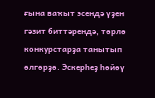ғына ваҡыт эсендә үҙен гәзит биттәрендә, төрлө конкурстарҙа танытып өлгөрҙө. Эскерһеҙ һөйөү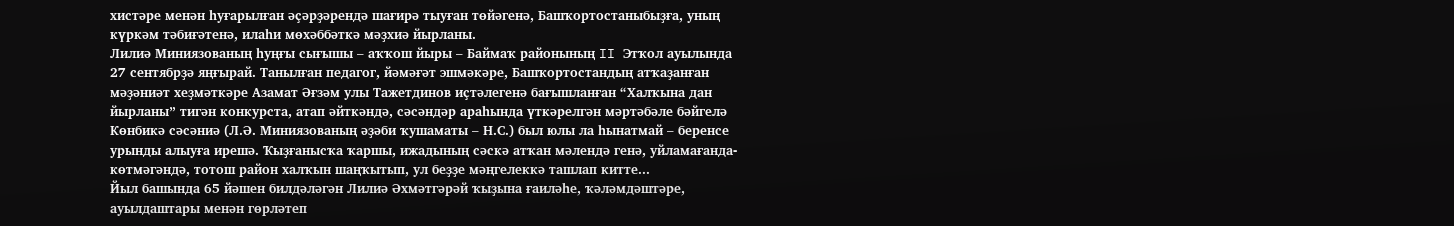хистәре менән һуғарылған әҫәрҙәрендә шағирә тыуған төйәгенә, Башҡортостаныбыҙға, уның күркәм тәбиғәтенә, илаһи мөхәббәткә мәҙхиә йырланы.
Лилиә Миниязованың һуңғы сығышы – аҡҡош йыры – Баймаҡ районының II Этҡол ауылында 27 сентябрҙә яңғырай. Танылған педагог, йәмәғәт эшмәкәре, Башҡортостандың атҡаҙанған мәҙәниәт хеҙмәткәре Азамат Әғзәм улы Тажетдинов иҫтәлегенә бағышланған “Халҡына дан йырланы” тигән конкурста, атап әйткәндә, сәсәндәр араһында үткәрелгән мәртәбәле бәйгелә Көнбикә сәсәниә (Л.Ә. Миниязованың әҙәби ҡушаматы – Н.С.) был юлы ла һынатмай – беренсе урынды алыуға ирешә. Ҡыҙғанысҡа ҡаршы, ижадының сәскә атҡан мәлендә генә, уйламағанда-көтмәгәндә, тотош район халҡын шаңҡытып, ул беҙҙе мәңгелеккә ташлап китте...
Йыл башында 65 йәшен билдәләгән Лилиә Әхмәтгәрәй ҡыҙына ғаиләһе, ҡәләмдәштәре, ауылдаштары менән гөрләтеп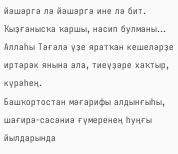йәшәргә лә йәшәргә ине лә бит. Ҡыҙғанысҡа ҡаршы, насип булманы... Аллаһы Тәғәлә үҙе яратҡан кешеләрҙе иртәрәк янына ала, тиеүҙәре хаҡтыр, күрәһең.
Башҡортостан мәғарифы алдынғыһы, шағирә-сәсәниә ғүмеренең һуңғы йылдарында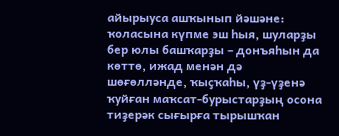айырыуса ашҡынып йәшәне: ҡоласына күпме эш һыя, шуларҙы бер юлы башҡарҙы – донъяһын да көттө, ижад менән дә шөғөлләнде, ҡыҫҡаһы, үҙ-үҙенә ҡуйған маҡсат-бурыстарҙың осона тиҙерәк сығырға тырышҡан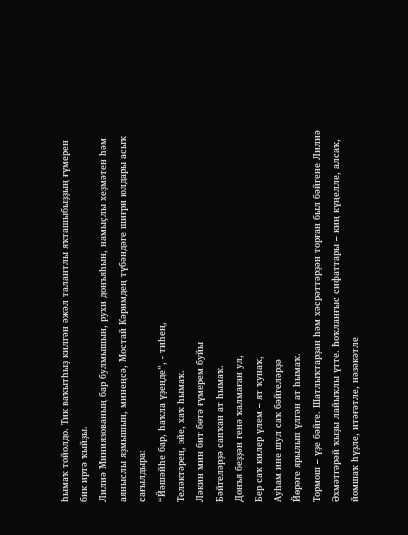һымаҡ тойолдо. Тик ваҡытһыҙ килгән әжәл талантлы яҡташыбыҙҙың ғүмерен бик иртә ҡыйҙы.
Лилиә Миниязованың бар булмышын, рухи донъяһын, намыҫлы хеҙмәтен һәм аяныслы яҙмышын, минеңсә, Мостай Кәримдең түбәндәге шиғри юлдары асыҡ сағылдыра:
“Йәшәйhе бар, һаҡла үҙеңде”, - тиhең,
Теләктәрең, эйе, хаҡ hымаҡ.
Ләкин мин бит бөтә ғүмерем буйы
Бәйгеләрҙә сапҡан ат hымаҡ.
Донъя беҙҙән генә ҡалмаған ул,
Бер саҡ килер үлем – ят ҡунаҡ,
Ауhам ине шул саҡ бәйгеләрҙә
Йөрәге ярылып үлгән ат hымаҡ.
Тормош – үҙе бәйге. Шатлыҡтарҙан һәм хәсрәттәрҙән торған был бәйгене Лилиә Әхмәтгәрәй ҡыҙы лайыҡлы үтте. Һоҡланғыс сифаттары – киң күңелле, алсаҡ, йомшаҡ һүҙле, итәғәтле, нәзәкәтле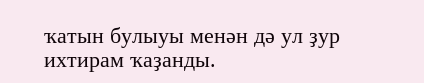ҡатын булыуы менән дә ул ҙур ихтирам ҡаҙанды.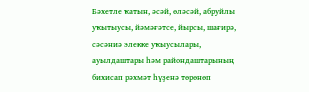Бәхетле ҡатын, әсәй, өләсәй, абруйлы уҡытыусы, йәмәғәтсе, йырсы, шағирә, сәсәниә элекке уҡыусылары,
ауылдаштары һәм райондаштарының бихисап рәхмәт һүҙенә төрөнөп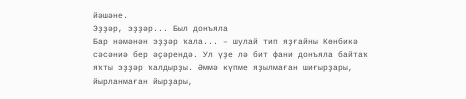йәшәне.
Эҙҙәр, эҙҙәр... Был донъяла
Бар нәмәнән эҙҙәр ҡала... – шулай тип яҙғайны Көнбикә сәсәниә бер әҫәрендә. Ул үҙе лә бит фани донъяла байтаҡ яҡты эҙҙәр ҡалдырҙы. Әммә күпме яҙылмаған шиғырҙары, йырланмаған йырҙары,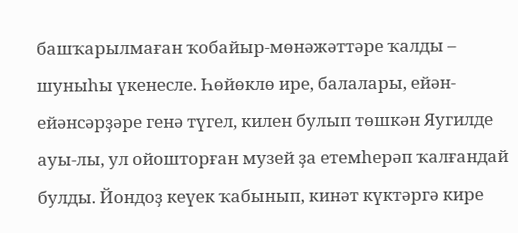башҡарылмаған ҡобайыр-мөнәжәттәре ҡалды – шуныһы үкенесле. Һөйөклө ире, балалары, ейән-ейәнсәрҙәре генә түгел, килен булып төшкән Яугилде ауы-лы, ул ойошторған музей ҙа етемһерәп ҡалғандай булды. Йондоҙ кеүек ҡабынып, кинәт күктәргә кире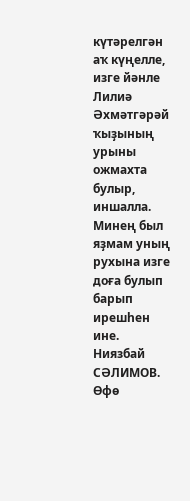күтәрелгән аҡ күңелле, изге йәнле Лилиә Әхмәтгәрәй ҡыҙының урыны ожмахта булыр, иншалла. Минең был яҙмам уның рухына изге доға булып барып ирешһен ине.
Ниязбай СӘЛИМОВ.
Өфө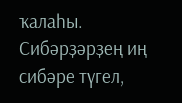ҡалаһы.
Сибәрҙәрҙең иң сибәре түгел,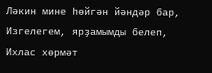Ләкин мине һөйгән йәндәр бар,
Изгелегем, ярҙамымды белеп,
Ихлас хөрмәт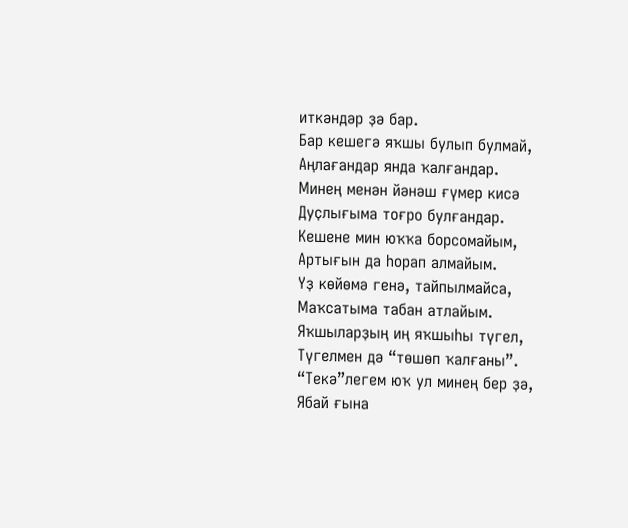иткәндәр ҙә бар.
Бар кешегә яҡшы булып булмай,
Аңлағандар янда ҡалғандар.
Минең менән йәнәш ғүмер кисә
Дуҫлығыма тоғро булғандар.
Кешене мин юҡҡа борсомайым,
Артығын да һорап алмайым.
Үҙ көйөмә генә, тайпылмайса,
Маҡсатыма табан атлайым.
Яҡшыларҙың иң яҡшыһы түгел,
Түгелмен дә “төшөп ҡалғаны”.
“Текә”легем юҡ ул минең бер ҙә,
Ябай ғына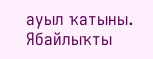ауыл ҡатыны.
Ябайлыҡты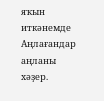яҡын иткәнемде
Аңлағандар аңланы хәҙер.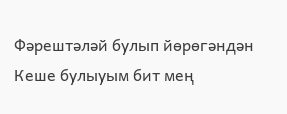Фәрештәләй булып йөрөгәндән
Кеше булыуым бит мең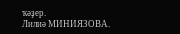ҡәҙер.
Лилиә МИНИЯЗОВА.